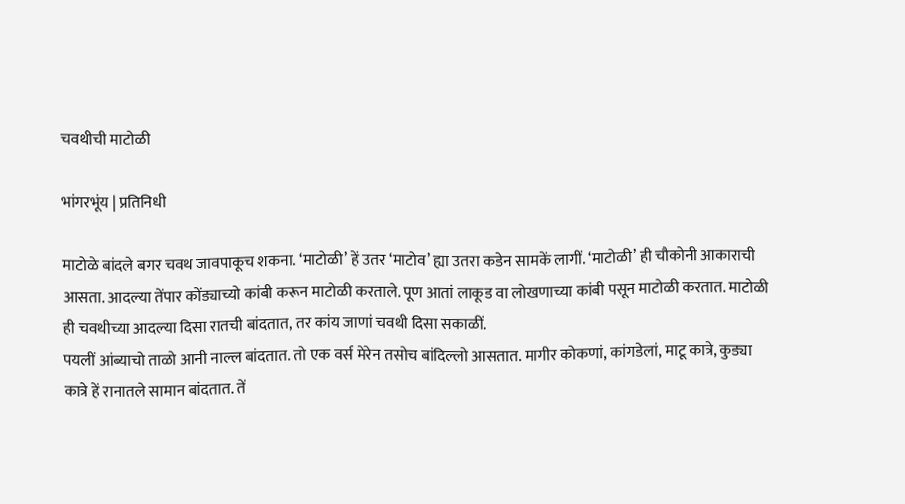चवथीची माटोळी

भांगरभूंय | प्रतिनिधी

माटोळे बांदले बगर चवथ जावपाकूच शकना. ‘माटोळी’ हें उतर ‘माटोव’ ह्या उतरा कडेन सामकें लागीं. ‘माटोळी’ ही चौकोनी आकाराची आसता. आदल्या तेंपार कोंड्याच्यो कांबी करून माटोळी करताले. पूण आतां लाकूड वा लोखणाच्या कांबी पसून माटोळी करतात. माटोळी ही चवथीच्या आदल्या दिसा रातची बांदतात, तर कांय जाणां चवथी दिसा सकाळीं.
पयलीं आंब्याचो ताळो आनी नाल्ल बांदतात. तो एक वर्स मेरेन तसोच बांदिल्लो आसतात. मागीर कोकणां, कांगडेलां, माटू कात्रे, कुड्या कात्रे हें रानातले सामान बांदतात. तें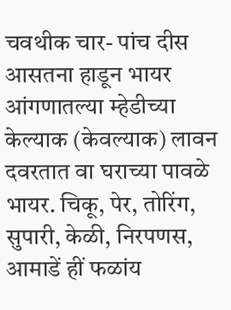चवथीक चार- पांच दीस आसतना हाडून भायर आंगणातल्या म्हेडीच्या केल्याक (केवल्याक) लावन दवरतात वा घराच्या पावळे भायर. चिकू, पेर, तोरिंग, सुपारी, केळी, निरपणस, आमाडें हीं फळांय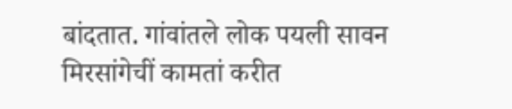बांदतात. गांवांतले लोक पयली सावन मिरसांगेचीं कामतां करीत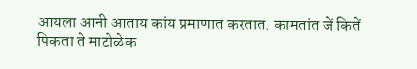आयला आनी आताय कांय प्रमाणात करतात. कामतांत जें कितें पिकता ते माटोळेक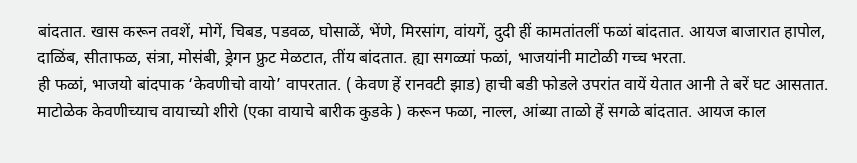बांदतात. खास करून तवशें, मोगें, चिबड, पडवळ, घोसाळें, भेंणे, मिरसांग, वांयगें, दुदी हीं कामतांतलीं फळां बांदतात. आयज बाजारात हापोल, दाळिंब, सीताफळ, संत्रा, मोसंबी, ड्रेगन फ्रुट मेळटात, तींय बांदतात. ह्या सगळ्यां फळां, भाजयांनी माटोळी गच्च भरता.
ही फळां, भाजयो बांदपाक ‘केवणीचो वायो’ वापरतात. ( केवण हें रानवटी झाड) हाची बडी फोडले उपरांत वायें येतात आनी ते बरें घट आसतात. माटोळेक केवणीच्याच वायाच्यो शीरो (एका वायाचे बारीक कुडके ) करून फळा, नाल्ल, आंब्या ताळो हें सगळे बांदतात. आयज काल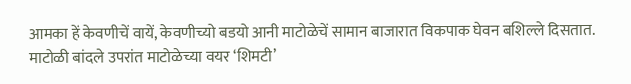आमका हें केवणीचें वायें, केवणीच्यो बडयो आनी माटोळेचें सामान बाजारात विकपाक घेवन बशिल्ले दिसतात.
माटोळी बांदले उपरांत माटोळेच्या वयर ‘शिमटी’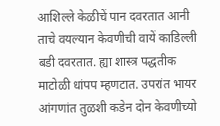आशिल्ले केळीचें पान दवरतात आनी ताचे वयल्यान केवणीची वायें काडिल्ली बडी दवरतात. ह्या शास्त्र पद्धतीक माटोळी धांपप म्हणटात. उपरांत भायर आंगणांत तुळशी कडेन दोन केवणीच्यो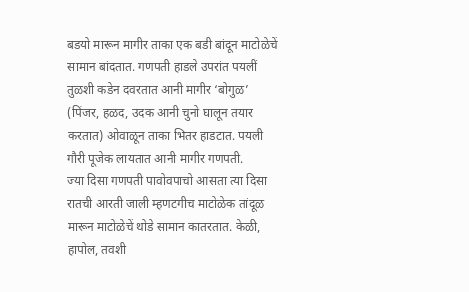बडयो मारून मागीर ताका एक बडी बांदून माटोळेचें सामान बांदतात. गणपती हाडले उपरांत पयलीं तुळशी कडेन दवरतात आनी मागीर ‘बोगुळ’ (पिंजर, हळद, उदक आनी चुनो घालून तयार करतात) ओवाळून ताका भितर हाडटात. पयली गौरी पूजेक लायतात आनी मागीर गणपती.
ज्या दिसा गणपती पावोवपाचो आसता त्या दिसा रातची आरती जाली म्हणटगीच माटोळेक तांदूळ मारून माटोळेचें थोडे सामान कातरतात. केळी, हापोल, तवशी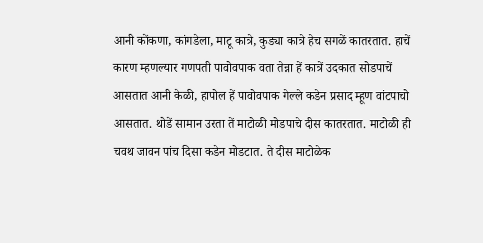आनी कोंकणा, कांगडेला, माटू कात्रे, कुड्या कात्रे हेच सगळें कातरतात. हाचें कारण म्हणल्यार गणपती पावोवपाक वता तेन्ना हें कात्रें उदकात सोडपाचें आसतात आनी केळी, हापोल हें पावोवपाक गेल्ले कडेन प्रसाद म्हूण वांटपाचो आसतात. थोडें सामान उरता तें माटोळी मोडपाचे दीस कातरतात. माटोळी ही चवथ जावन पांच दिसा कडेन मोडटात. ते दीस माटोळेक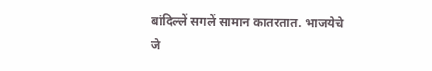बांदिल्लें सगलें सामान कातरतात. भाजयेचे जे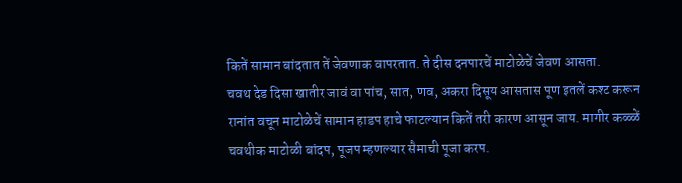कितें सामान बांदतात तें जेवणाक वापरतात. ते दीस दनपारचें माटोळेचें जेवण आसता.
चवथ देड दिसा खातीर जावं वा पांच, सात, णव, अकरा दिसूय आसतास पूण इतलें कश्ट करून रानांत वचून माटोळेचें सामान हाडप हाचे फाटल्यान कितें तरी कारण आसून जाय. मागीर कळ्ळें चवथीक माटोळी बांदप, पूजप म्हणल्यार सैमाची पूजा करप.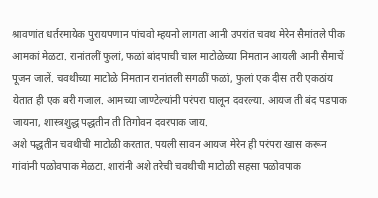श्रावणांत धर्तरमायेक पुरायपणान पांचवो म्हयनो लागता आनी उपरांत चवथ मेरेन सैमांतले पीक आमकां मेळटा. रानांतलीं फुलां, फळां बांदपाची चाल माटोळेच्या निमतान आयली आनी सैमाचें पूजन जालें. चवथीच्या माटोळे निमतान रानांतली सगळीं फळां, फुलां एक दीस तरी एकठांय येतात ही एक बरी गजाल. आमच्या जाण्टेल्यांनी परंपरा घालून दवरल्या. आयज ती बंद पडपाक जायना, शास्त्रशुद्ध पद्धतीन ती तिगोवन दवरपाक जाय.
अशे पद्धतीन चवथीची माटोळी करतात. पयली सावन आयज मेरेन ही परंपरा खास करून गांवांनी पळोवपाक मेळटा. शारांनी अशे तरेची चवथीची माटोळी सहसा पळोवपाक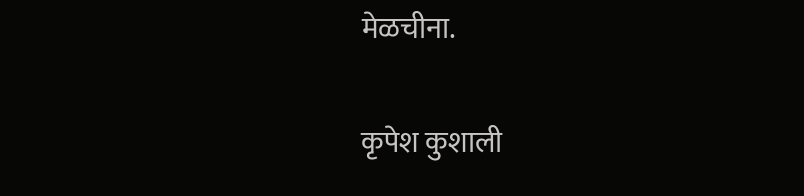मेळचीना.

कृपेश कुशाली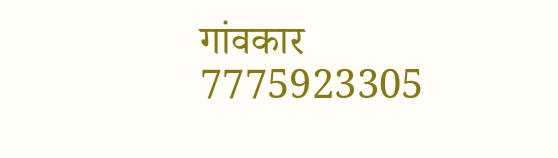गांवकार
7775923305